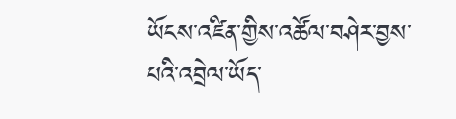ཡོངས་འཛིན་གྱིས་འཚོལ་བཤེར་བྱས་པའི་འབྲེལ་ཡོད་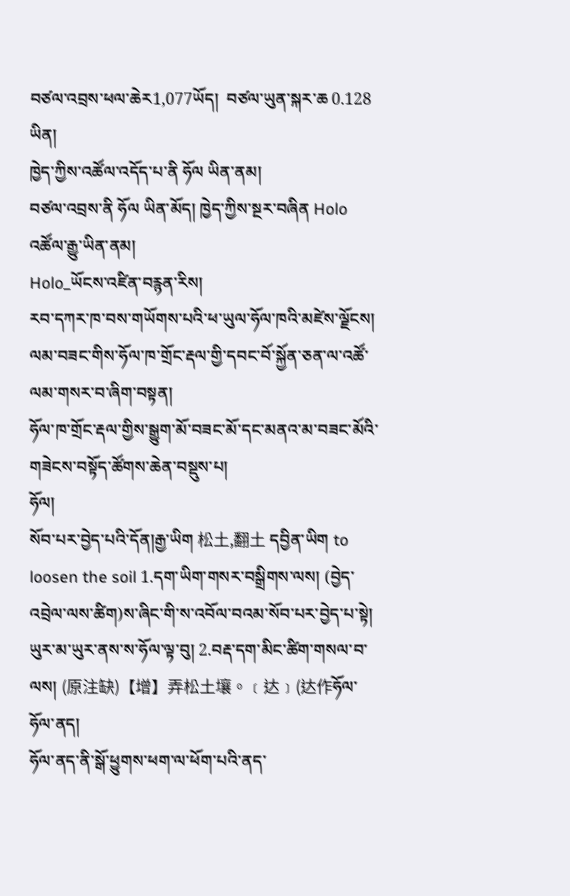བཙལ་འབྲས་ཕལ་ཆེར1,077ཡོད།  བཙལ་ཡུན་སྐར་ཆ 0.128 ཡིན།
ཁྱེད་ཀྱིས་འཚོལ་འདོད་པ་ནི ཧོལ ཡིན་ནམ།
བཙལ་འབྲས་ནི ཧོལ ཡིན་མོད། ཁྱེད་ཀྱིས་སྔར་བཞིན Holo འཚོལ་རྒྱུ་ཡིན་ནམ།
Holo_ཡོངས་འཛིན་བརྙན་རིས།
རབ་དཀར་ཁ་བས་གཡོགས་པའི་ཕ་ཡུལ་ཧོལ་ཁའི་མཛེས་ལྗོངས།
ལམ་བཟང་གིས་ཧོལ་ཁ་གྲོང་རྡལ་གྱི་དབང་བོ་སྐྱོན་ཅན་ལ་འཚོ་ལམ་གསར་བ་ཞིག་བསྟན།
ཧོལ་ཁ་གྲོང་རྡལ་གྱིས་སྒྱུག་མོ་བཟང་མོ་དང་མནའ་མ་བཟང་མོའི་གཟེངས་བསྟོད་ཚོགས་ཆེན་བསྡུས་པ།
ཧོལ།
སོབ་པར་བྱེད་པའི་དོན།རྒྱ་ཡིག 松土,翻土 དབྱིན་ཡིག to loosen the soil 1.དག་ཡིག་གསར་བསྒྲིགས་ལས། (བྱེད་འབྲེལ་ལས་ཚིག)ས་ཞིང་གི་ས་འབོལ་བའམ་སོབ་པར་བྱེད་པ་སྟེ། ཡུར་མ་ཡུར་ནས་ས་ཧོལ་ལྟ་བུ། 2.བརྡ་དག་མིང་ཚིག་གསལ་བ་ལས། (原注缺)【增】弄松土壤。﹝达﹞(达作ཧོལ་
ཧོལ་ནད།
ཧོལ་ནད་ནི་སྒོ་ཕྱུགས་ཕག་ལ་ཕོག་པའི་ནད་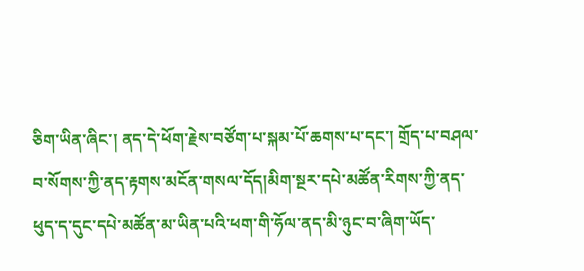ཅིག་ཡིན་ཞིང་། ནད་དེ་ཕོག་རྗེས་བཙོག་པ་སྐམ་པོ་ཆགས་པ་དང་། གྲོད་པ་བཤལ་བ་སོགས་ཀྱི་ནད་རྟགས་མངོན་གསལ་དོད།མིག་སྔར་དཔེ་མཚོན་རིགས་ཀྱི་ནད་ཕུད་ད་དུང་དཔེ་མཚོན་མ་ཡིན་པའི་ཕག་གི་ཧོལ་ནད་མི་ཉུང་བ་ཞིག་ཡོད་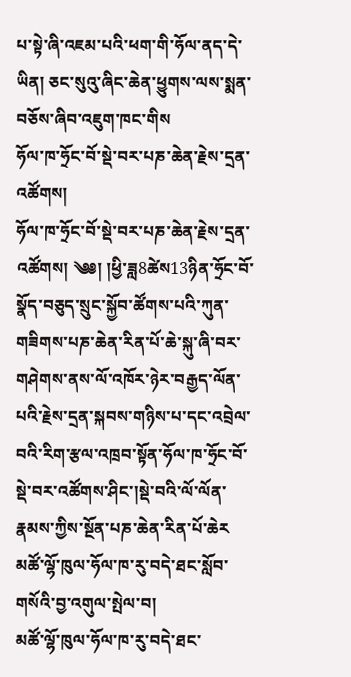པ་སྟེ་ཞི་འཇམ་པའི་ཕག་གི་ཧོལ་ནད་དེ་ཡིན། ཅང་སུའུ་ཞིང་ཆེན་ཕྱུགས་ལས་སྨན་བཅོས་ཞིབ་འཇུག་ཁང་གིས
ཧོལ་ཁ་ཧྲོང་བོ་སྡེ་བར་པཎ་ཆེན་རྗེས་དྲན་འཚོགས།
ཧོལ་ཁ་ཧྲོང་བོ་སྡེ་བར་པཎ་ཆེན་རྗེས་དྲན་འཚོགས། ༄༅། །ཕྱི་ཟླ8ཚེས13ཉིན་ཧྲོང་བོ་སྣོད་བཅུད་སྲུང་སྐྱོབ་ཚོགས་པའི་ཀུན་གཟིགས་པཎ་ཆེན་རིན་པོ་ཆེ་སྐུ་ཞི་བར་གཤེགས་ནས་ལོ་འཁོར་ཉེར་བརྒྱད་ལོན་པའི་རྗེས་དྲན་སྐབས་གཉིས་པ་དང་འབྲེལ་བའི་རིག་རྩལ་འཁྲབ་སྟོན་ཧོལ་ཁ་ཧྲོང་བོ་སྡེ་བར་འཚོགས་ཤིང་།སྡེ་བའི་ལོ་ལོན་རྣམས་ཀྱིས་སྔོན་པཎ་ཆེན་རིན་པོ་ཆེར
མཚོ་ལྷོ་ཁུལ་ཧོལ་ཁ་རུ་བདེ་ཐང་སློབ་གསོའི་བྱ་འགུལ་སྤེལ་བ།
མཚོ་ལྷོ་ཁུལ་ཧོལ་ཁ་རུ་བདེ་ཐང་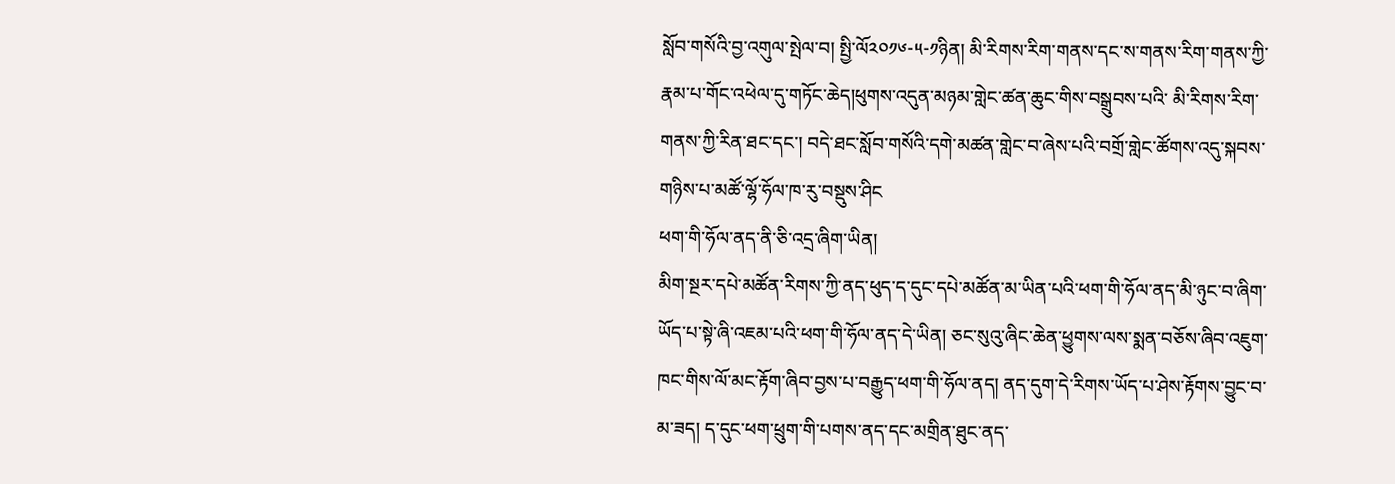སློབ་གསོའི་བྱ་འགུལ་སྤེལ་བ། སྤྱི་ལོ༢༠༡༦-༥-༡ཉིན། མི་རིགས་རིག་གནས་དང་ས་གནས་རིག་གནས་ཀྱི་རྣམ་པ་གོང་འཕེལ་དུ་གཏོང་ཆེད།ཕུགས་འདུན་མཉམ་གླེང་ཚན་ཆུང་གིས་བསྒྲུབས་པའི་ མི་རིགས་རིག་གནས་ཀྱི་རིན་ཐང་དང་། བདེ་ཐང་སློབ་གསོའི་དགེ་མཚན་གླེང་བ་ཞེས་པའི་བགྲོ་གླེང་ཚོགས་འདུ་སྐབས་གཉིས་པ་མཚོ་ལྷོ་ཧོལ་ཁ་རུ་བསྡུས་ཤིང
ཕག་གི་ཧོལ་ནད་ནི་ཅི་འདྲ་ཞིག་ཡིན།
མིག་སྔར་དཔེ་མཚོན་རིགས་ཀྱི་ནད་ཕུད་ད་དུང་དཔེ་མཚོན་མ་ཡིན་པའི་ཕག་གི་ཧོལ་ནད་མི་ཉུང་བ་ཞིག་ཡོད་པ་སྟེ་ཞི་འཇམ་པའི་ཕག་གི་ཧོལ་ནད་དེ་ཡིན། ཅང་སུའུ་ཞིང་ཆེན་ཕྱུགས་ལས་སྨན་བཅོས་ཞིབ་འཇུག་ཁང་གིས་ལོ་མང་རྟོག་ཞིབ་བྱས་པ་བརྒྱུད་ཕག་གི་ཧོལ་ནད། ནད་དུག་དེ་རིགས་ཡོད་པ་ཤེས་རྟོགས་བྱུང་བ་མ་ཟད། ད་དུང་ཕག་ཕྲུག་གི་པགས་ནད་དང་མགྲིན་ཐུང་ནད་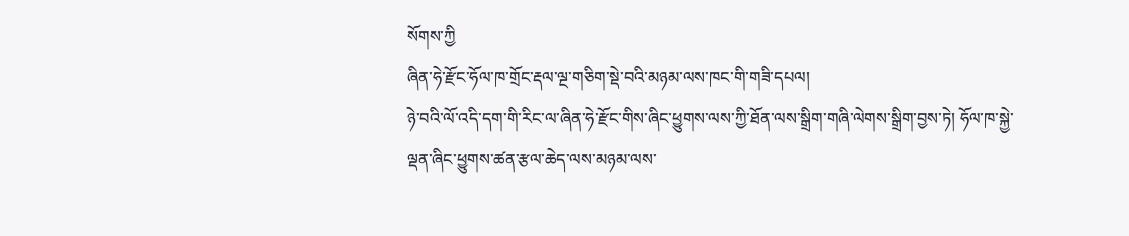སོགས་ཀྱི
ཞིན་ཧེ་རྫོང་ཧོལ་ཁ་གྲོང་རྡལ་ལྔ་གཅིག་སྡེ་བའི་མཉམ་ལས་ཁང་གི་གཟི་དཔལ།
ཉེ་བའི་ལོ་འདི་དག་གི་རིང་ལ་ཞིན་ཧེ་རྫོང་གིས་ཞིང་ཕྱུགས་ལས་ཀྱི་ཐོན་ལས་སྒྲིག་གཞི་ལེགས་སྒྲིག་བྱས་ཏེ། ཧོལ་ཁ་སྐྱེ་ལྡན་ཞིང་ཕྱུགས་ཚན་རྩལ་ཆེད་ལས་མཉམ་ལས་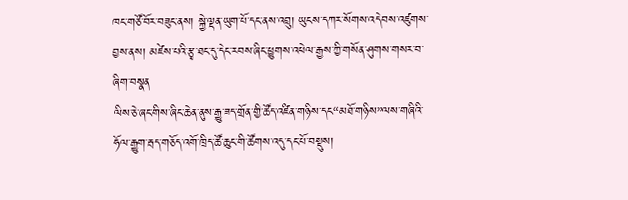ཁང་གཙོ་བོར་བཟུང་ནས། སྐྱེ་ལྡན་ཡུག་པོ་དང་ནས་འབྲུ། ཡུངས་དཀར་སོགས་འདེབས་འཛུགས་བྱས་ནས། མཛེས་པའི་རྩྭ་ཐང་དུ་དེང་རབས་ཞིང་ཕྱུགས་འཕེལ་རྒྱས་ཀྱི་གསོན་ཤུགས་གསར་བ་ཞིག་བསྣན
ལིས་ཅེ་ཞང་གིས་ཞིང་ཆེན་ནུས་རྒྱུ་ཟད་གྲོན་གྱི་ཚོད་འཛིན་གཉིས་དང“མཐོ་གཉིས”ལས་གཞིའི་ཧོལ་རྒྱུག་རྦད་གཅོད་འགོ་ཁྲིད་ཚོ་ཆུང་གི་ཚོགས་འདུ་དང་པོ་བསྡུས།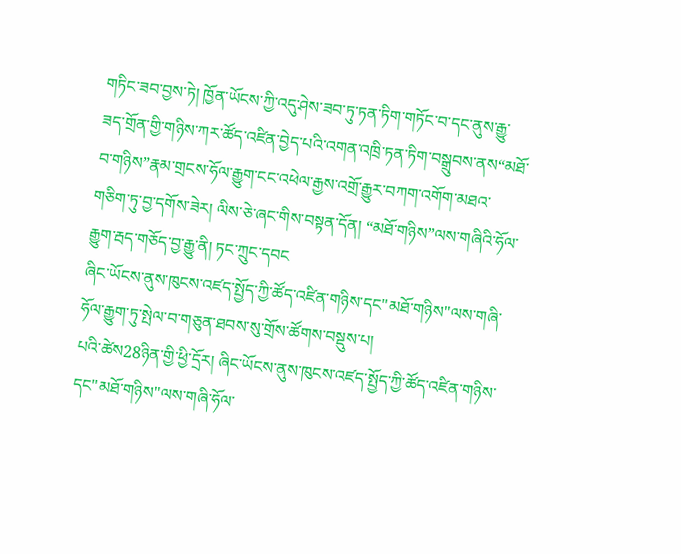གཏིང་ཟབ་བྱས་ཏེ། ཁྱོན་ཡོངས་ཀྱི་འདུ་ཤེས་ཟབ་ཏུ་ཏན་ཏིག་གཏོང་བ་དང་ནུས་རྒྱུ་ཟད་གྲོན་གྱི་གཉིས་ཀར་ཚོད་འཛིན་བྱེད་པའི་འགན་འཁྲི་ཏན་ཏིག་བསྒྲུབས་ནས“མཐོ་བ་གཉིས”རྣམ་གྲངས་ཧོལ་རྒྱུག་ངང་འཕེལ་རྒྱས་འགྲོ་རྒྱུར་བཀག་འགོག་མཐའ་གཅིག་ཏུ་བྱ་དགོས་ཟེར། ལིས་ཅེ་ཞང་གིས་བསྟན་དོན། “མཐོ་གཉིས”ལས་གཞིའི་ཧོལ་རྒྱུག་རྦད་གཅོད་བྱ་རྒྱུ་ནི། ཏང་ཀྲུང་དབང
ཞིང་ཡོངས་ནུས་ཁུངས་འཛད་སྤྱོད་ཀྱི་ཚོད་འཛིན་གཉིས་དང"མཐོ་གཉིས"ལས་གཞི་ཧོལ་རྒྱུག་ཏུ་སྤེལ་བ་གཅུན་ཐབས་སུ་གྲོས་ཚོགས་བསྡུས་པ།
པའི་ཚེས28ཉིན་གྱི་ཕྱི་དྲོར། ཞིང་ཡོངས་ནུས་ཁུངས་འཛད་སྤྱོད་ཀྱི་ཚོད་འཛིན་གཉིས་དང"མཐོ་གཉིས"ལས་གཞི་ཧོལ་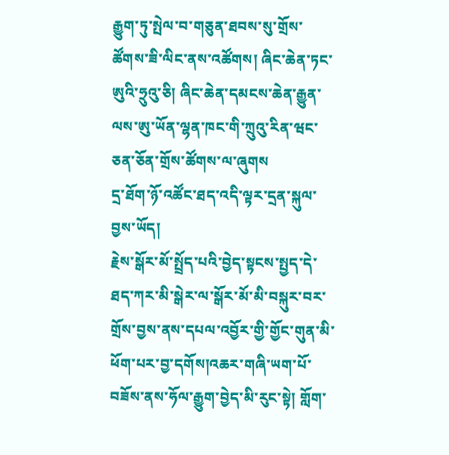རྒྱུག་ཏུ་སྤེལ་བ་གཅུན་ཐབས་སུ་གྲོས་ཚོགས་ཟི་ལིང་ནས་འཚོགས། ཞིང་ཆེན་ཏང་ཨུའི་ཧྲུའུ་ཅི། ཞིང་ཆེན་དམངས་ཆེན་རྒྱུན་ལས་ཨུ་ཡོན་ལྷན་ཁང་གི་ཀྲུའུ་རིན་ཝང་ཅན་ཅོན་གྲོས་ཚོགས་ལ་ཞུགས
དྲ་ཐོག་ཉོ་འཚོང་ཐད་འདི་ལྟར་དྲན་སྐུལ་བྱས་ཡོད།
རྗེས་སྒོར་མོ་སྤྲོད་པའི་བྱེད་སྟངས་སྤྱད་དེ་ཐད་ཀར་མི་སྒེར་ལ་སྒོར་མོ་མི་བསྐུར་བར་གྲོས་བྱས་ནས་དཔལ་འབྱོར་གྱི་གྱོང་གུན་མི་ཕོག་པར་བྱ་དགོས།འཆར་གཞི་ཡག་པོ་བཟོས་ནས་ཧོལ་རྒྱུག་བྱེད་མི་རུང་སྟེ། གློག་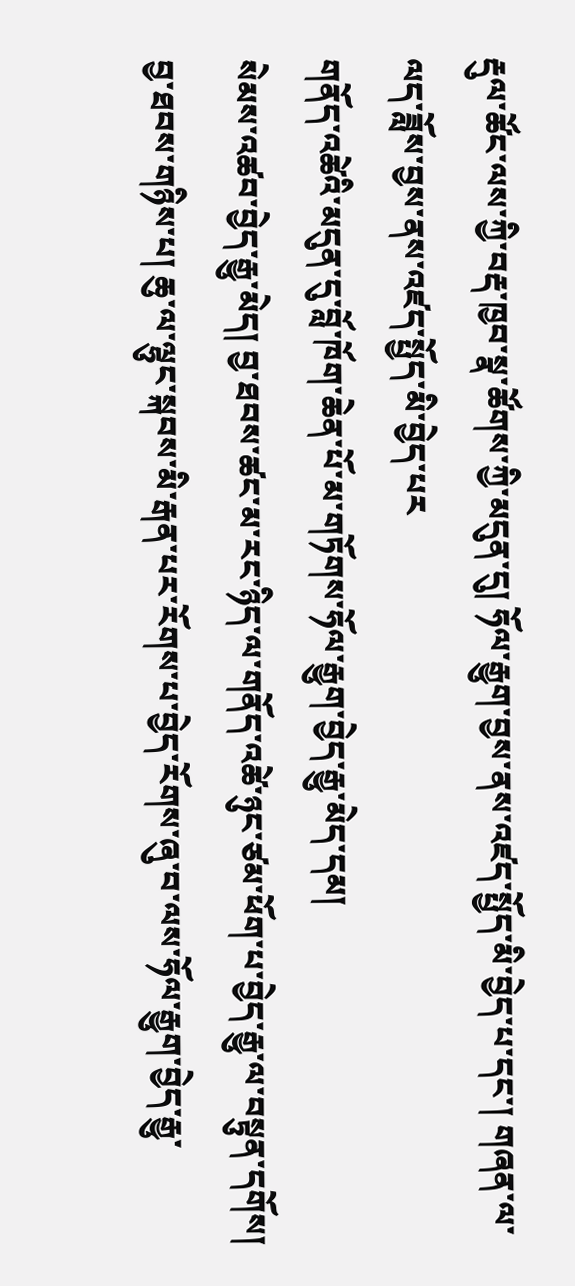རྡུལ་ཚོང་ལས་ཀྱི་བརྡ་ཁྱབ་སྣ་ཚོགས་ཀྱི་མདུན་དུ། ཧོལ་རྒྱུག་བྱས་ནས་འཛད་སྤྱོད་མི་བྱེད་པ་དང་། གཞན་ལ་ལད་ཟློས་བྱས་ནས་འཛད་སྤྱོད་མི་བྱེད་པར
གནོད་འཚེའི་མདུན་དུ་བློ་ཁོག་ཆེན་པོ་མ་གཏོགས་ཧོལ་རྒྱུག་བྱེད་རྒྱུ་མེད་དམ།
སེམས་འཚབ་བྱེད་རྒྱུ་མེད། བྱ་ཐབས་ཚང་མ་རང་ཉིད་ལ་གནོད་འཚེ་ཉུང་ཙམ་ཕོག་པ་བྱེད་རྒྱུ་ལ་བསྟུན་དགོས། བྱ་ཐབས་གཉིས་པ། ཆུ་ལ་ལྷུང་སྐབས་མི་རྒན་པར་རོགས་པ་བྱེད་རོགས་ཞུ་བ་ལས་ཧོལ་རྒྱུག་བྱེད་རྒྱུ་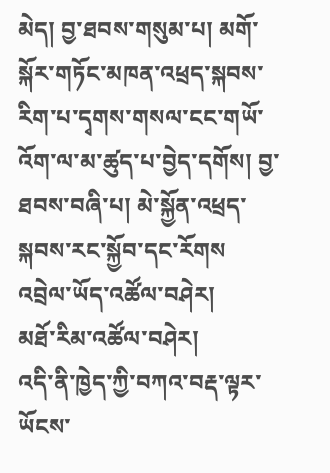མེད། བྱ་ཐབས་གསུམ་པ། མགོ་སྐོར་གཏོང་མཁན་འཕྲད་སྐབས་རིག་པ་དྭགས་གསལ་ངང་གཡོ་འོག་ལ་མ་ཚུད་པ་བྱེད་དགོས། བྱ་ཐབས་བཞི་པ། མེ་སྐྱོན་འཕྲད་སྐབས་རང་སྐྱོབ་དང་རོགས
འབྲེལ་ཡོད་འཚོལ་བཤེར།
མཐོ་རིམ་འཚོལ་བཤེར།
འདི་ནི་ཁྱེད་ཀྱི་བཀའ་བརྡ་ལྟར་ཡོངས་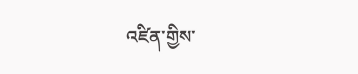འཛིན་གྱིས་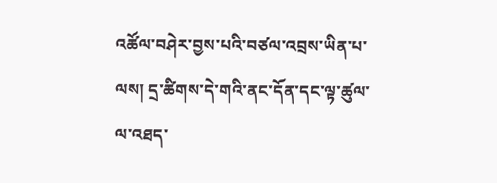འཚོལ་བཤེར་བྱས་པའི་བཙལ་འབྲས་ཡིན་པ་ལས། དྲ་ཚིགས་དེ་གའི་ནང་དོན་དང་ལྟ་ཚུལ་ལ་འཐད་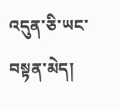འདུན་ཅི་ཡང་བསྟན་མེད།